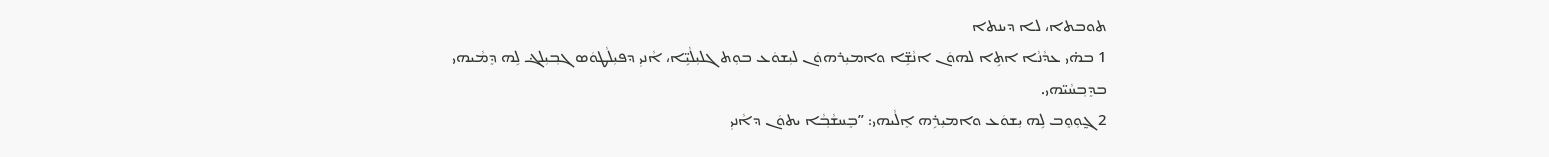ܬܘܒܬܐ، ܠܐ ܕܝܢܬܐ
1 ܒܗ̇ܝ ܥܕܵܢܵܐ ܐܬܹܐ ܠܗܘܿܢ ܐܢܵܫܹ̈ܐ ܘܐܡܝܼܪܗܘܿܢ ܠܝܼܫܘܿܥ ܒܘܼܬ ܓܠܝܼܠܵܝܹ̈ܐ، ܐܵܢܝܼ ܕܦܝܼܠܵܛܘܿܣ ܓܒ݂ܝܼܠܔ ܠܹܗ ܕܸܡܵܝܗܝ ܒܕܸܒ݂ܚܵܝ̈ܗܝ.
2 ܓ̰ܘܼܘܸܒ ܠܹܗ ܝܼܫܘܿܥ ܘܐܡܝܼܪܹܗ ܐܸܠܵܝܗܝ: ”ܒܸܚܫܵܒ݂ܵܐ ܝܬܘܿܢ ܕܐܵܢܝܼ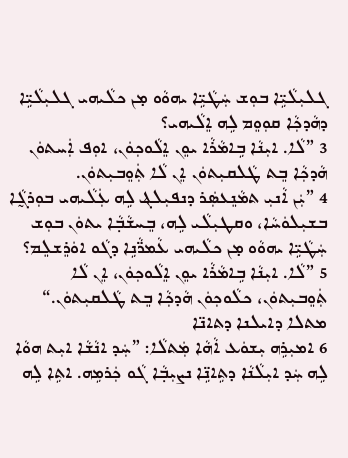ܓܠܝܼܠܵܝܹ̈ܐ ܒܘܼܫ ܚܲܛܵܝܹ̈ܐ ܝܗܘܵܘ ܡ̣ܢ ܟܠܵܝܗܝ ܓܠܝܼܠܵܝܹ̈ܐ ܕܗܵܕܟ݂ܵܐ ܩܘܼܘܸܡ ܠܹܗ ܐܸܠܵܝܗܝ؟
3 ”ܠܵܐ. ܐܝܼܢܵܐ ܒܹܐܡܵܪܵܐ ܝܘܸܢ ܐܸܠܵܘܟ݂ܘܿܢ، ܐܘܼܦ ܐܲܚܬܘܿܢ ܗܵܕܟ݂ܵܐ ܒܸܬ ܛܵܠܩܝܼܬܘܿܢ ܐܸܢ ܠܵܐ ܬܲܘܸܒܝܼܬܘܿܢ.
4 ”ܝܲܢ ܐܵܢܝܼ ܬܡܵܢܸܥܣܲܪ ܕܢܦܝܼܠܔ ܠܹܗ ܥܲܠܵܝܗܝ ܒܘܼܪܓ̰ܵܐ ܒܫܝܼܠܘܿܚܵܐ، ܘܩܛܝܼܠܵܝ ܠܹܗ، ܒܸܚܫܵܒ݂ܵܐ ܝܬܘܿܢ ܒܘܼܫ ܚܲܛܵܝܹ̈ܐ ܝܗܘܵܘ ܡ̣ܢ ܟܠܵܝܗܝ ܥܵܡܪ̈ܵܢܹܐ ܕܓܵܘ ܐܘܿܪܸܫܠܸܡ؟
5 ”ܠܵܐ. ܐܝܼܢܵܐ ܒܹܐܡܵܪܵܐ ܝܘܸܢ ܐܸܠܵܘܟ݂ܘܿܢ، ܐܸܢ ܠܵܐ ܬܲܘܸܒܝܼܬܘܿܢ، ܟܠܵܘܟ݂ܘܿܢ ܗܵܕܟ݂ܵܐ ܒܸܬ ܛܵܠܩܝܼܬܘܿܢ.“
ܡܬܠܐ ܕܐܝܠܢܐ ܕܬܐܢ̈ܐ
6 ܐܡܝܼܪܹܗ ܝܼܫܘܿܥ ܐܵܗܵܐ ܡܲܬܠܵܐ: ”ܚܲܕ ܐܢܵܫܵܐ ܐܝܼܬ ܗܘܵܐ ܠܹܗ ܚܲܕ ܐܝܼܠܵܢܵܐ ܕܬܹܐܢܹ̈ܐ ܢܨܝܼܒ݂ܵܐ ܓܵܘ ܟܲܪܡܹܗ. ܐܬܹܐ ܠܹܗ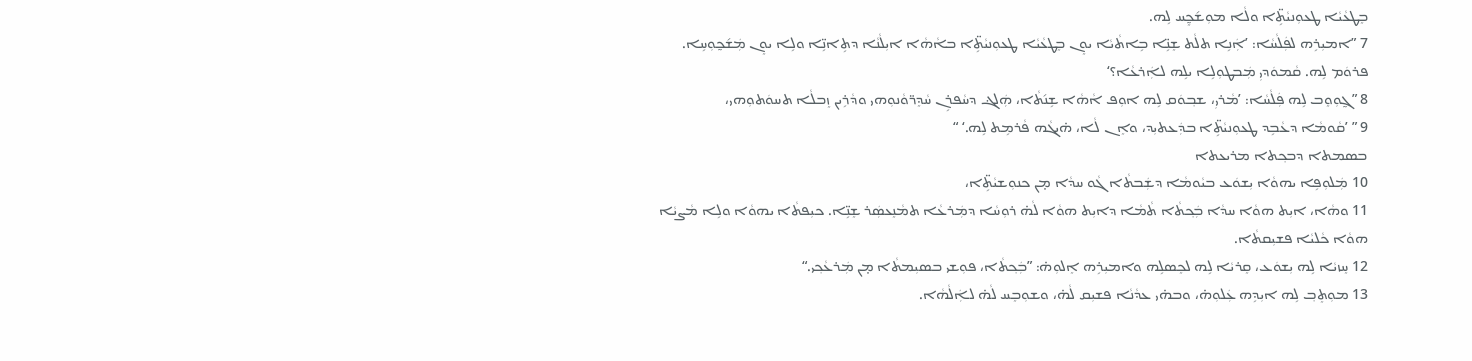ܒܸܛܥܵܝܵܐ ܛܥܘܼܢܝܵܬܹ̈ܐ ܘܠܵܐ ܡܘܼܫ݇ܟ̰ܸܚ ܠܹܗ.
7 ”ܐܡܝܼܪܹܗ ܠܦܲܠܵܚܵܐ: ’ܐܲܢܹܐ ܬܠܵܬ ܫܸܢܹ̈ܐ ܒܹܐܬܵܝܵܐ ܝܘܸܢ ܒܸܛܥܵܝܵܐ ܛܥܘܼܢܝܵܬܹ̈ܐ ܒܐܵܗܵܐ ܐܝܼܠܵܢܵܐ ܕܬܹܐܢܹ̈ܐ ܘܠܹܐ ܝܘܸܢ ܡܲܫ݇ܟ̰ܘܼܚܹܐ. ܦܪܘܿܡ ܠܹܗ. ܩܵܡܘܿܕܝܼ ܡܲܒܛܘܼܠܹܐ ܝܠܹܗ ܠܐܲܪܥܵܐ؟‘
8 ”ܓ̰ܘܼܘܸܒ ܠܹܗ ܦܲܠܵܚܵܐ: ’ܡܵܪܝܼ، ܫܒ݂ܘܿܩ ܠܹܗ ܐܘܼܦ ܐܵܗܵܐ ܫܹܢ݇ܬܵܐ، ܗܲܠܔ ܕܚܵܦܪܹܢ ܚܵܕܸܪ̈ܘܵܢܘܼܗܝ ܘܕܵܪܹܝܢ ܙܸܒܠܵܐ ܬܚܘܿܬܘܼܗܝ،
9 ” ’ܩܵܘܡܵܐ ܕܥܵܒܹܕ ܛܥܘܼܢܝܵܬܹ̈ܐ ܒܕܲܥܬܝܼܕ، ܘܐܸܢ ܠܵܐ، ܗ̇ܝܓܵܗ ܦܵܪܡܹܬ ܠܹܗ.‘ “
ܒܣܡܬܐ ܕܒܟ݂ܬܐ ܡܪܝܥܬܐ
10 ܡܲܠܘܼܦܹܐ ܝܗܘܵܐ ܝܼܫܘܿܥ ܒܝܵܘܡܵܐ ܕܫܲܒܬܵܐ ܓܵܘ ܚܕܵܐ ܡ̣ܢ ܟܢܘܼܫܝܵܬܹ̈ܐ،
11 ܘܗܵܐ، ܐܝܼܬ ܗܘܵܐ ܚܕܵܐ ܒܲܟ݂ܬܵܐ ܬܵܡܵܐ ܕܐܝܼܬ ܗܘܵܐ ܠܵܗ̇ ܪܘܼܚܵܐ ܕܡܲܪܥܵܐ ܬܡܵܢܸܥܣܲܪ ܫܸܢܹ̈ܐ. ܟܝܼܦܬܵܐ ܝܗܘܵܐ ܘܠܹܐ ܡܵܨܝܵܐ ܗܘܵܐ ܟܵܠܝܵܐ ܦܫܝܼܩܬܵܐ.
12 ܚܸܙܝܵܐ ܠܹܗ ܝܼܫܘܿܥ، ܩܸܪܝܵܐ ܠܹܗ ܠܟܸܣܠܹܗ ܘܐܡܝܼܪܹܗ ܐܸܠܘܼܗ̇: ”ܒܲܟ݂ܬܵܐ، ܦܘܼܫܝ ܒܣܝܼܡܬܵܐ ܡ̣ܢ ܡܲܪܥܵܟ݂ܝ.“
13 ܡܘܼܬܸܒ݂ ܠܹܗ ܐܝܼܕܹܗ ܥܲܠܘܼܗ̇، ܘܒܗ̇ܝ ܥܕܵܢܵܐ ܦܫܝܼܩ ܠܵܗ̇، ܘܫܘܼܒܸܚ ܠܵܗ̇ ܠܐܲܠܵܗܵܐ.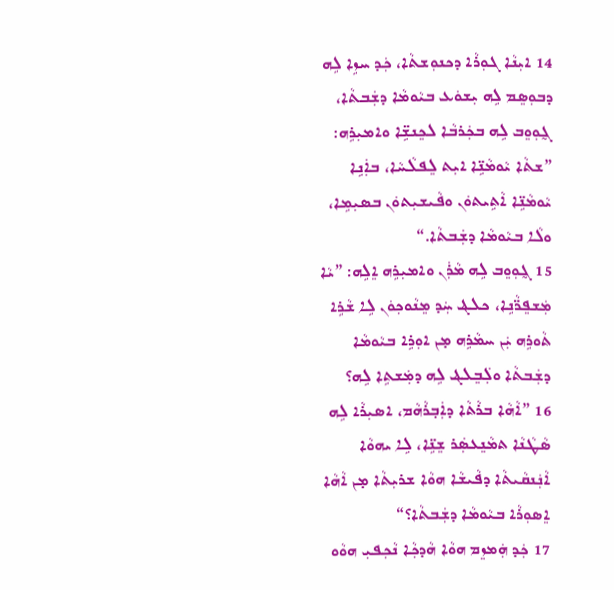14 ܐܝܼܢܵܐ ܓܘܼܪܵܐ ܕܟܢܘܼܫܬܵܐ، ܟܲܕ ܚܙܹܐ ܠܹܗ ܕܒܘܼܣܸܡ ܠܹܗ ܝܼܫܘܿܥ ܒܝܵܘܡܵܐ ܕܫܲܒܬܵܐ، ܓ̰ܘܼܘܸܒ ܠܹܗ ܒܟܲܪܒܵܐ ܠܟܸܢܫܹ̈ܐ ܘܐܡܝܼܪܹܗ: ”ܫܬܵܐ ܝܵܘܡܵܢܹ̈ܐ ܐܝܼܬ ܠܸܦܠܵܚܵܐ، ܒܐܲܢܹܐ ܝܵܘܡܵܢܹ̈ܐ ܐܵܬܹܝܬܘܿܢ ܘܦܵܝܫܝܼܬܘܿܢ ܒܣܝܼܡܹܐ، ܘܠܵܐ ܒܝܵܘܡܵܐ ܕܫܲܒܬܵܐ.“
15 ܓ̰ܘܼܘܸܒ ܠܹܗ ܡܵܪܲܢ ܘܐܡܝܼܪܹܗ ܐܸܠܹܗ: ”ܝܵܐ ܡܲܫܦܸܪ̈ܵܢܹܐ، ܟܠܔ ܚܲܕ ܡܸܢܵܘܟ݂ܘܿܢ ܠܹܐ ܫܵܪܹܐ ܬܵܘܪܹܗ ܝܲܢ ܚܡܵܪܹܗ ܡ̣ܢ ܐܘܼܪܹܐ ܒܝܵܘܡܵܐ ܕܫܲܒܬܵܐ ܘܠܲܒܸܠܔ ܠܹܗ ܕܡܲܫܬܹܐ ܠܹܗ؟
16 ”ܐܵܗܵܐ ܒܪܵܬܵܐ ܕܐܲܒ݂ܪܵܗܵܡ، ܐܣܝܼܪܵܐ ܠܹܗ ܣܵܛܵܢܵܐ ܬܡܵܢܸܥܣܲܪ ܫܸܢܹ̈ܐ، ܠܹܐ ܝܗܘܵܐ ܐܵܢܲܢܩܵܝܬܵܐ ܕܦܵܝܫܵܐ ܗܘܵܐ ܫܪܝܼܬܵܐ ܡ̣ܢ ܐܵܗܵܐ ܐܸܣܘܼܪܵܐ ܒܝܵܘܡܵܐ ܕܫܲܒܬܵܐ؟“
17 ܟܲܕ ܗܲܡܙܸܡ ܗܘܵܐ ܗܵܕܟ݂ܵܐ ܢܵܟ݂ܦܝܼ ܗܘܵܘ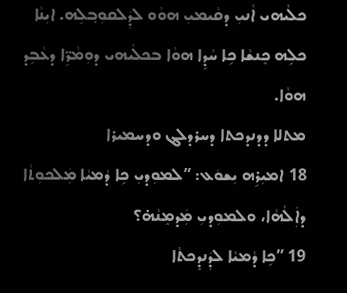ܟܠܵܝܗܝ ܐܵܢܝܼ ܕܩܵܝܡܝܼ ܗܘܵܘ ܠܕܲܠܩܘܼܒ݂ܠܹܗ. ܐܝܼܢܵܐ ܟܠܹܗ ܟܸܢܫܵܐ ܟܹܐ ܚܵܕܹܐ ܗܘܵܐ ܒܟܠܵܝܗܝ ܕܘܼܡܵܪܹ̈ܐ ܕܥܵܒܹܕ ܗܘܵܐ.
ܡܬܠܐ ܕܕܢܕܟܬܐ ܕܚܪܕܠܔ ܘܕܚܡܝܪܐ
18 ܐܡܝܼܪܹܗ ܝܼܫܘܿܥ: ”ܠܡܘܼܕܝܼ ܟܹܐ ܕܵܡܝܵܐ ܡܲܠܟܘܼܬܵܐ ܕܐܲܠܵܗܵܐ، ܘܠܡܘܼܕܝܼ ܡܲܕܡܸܢܵܗ̇؟
19 ”ܟܹܐ ܕܵܡܝܵܐ ܠܕܲܢܕܸܟܬܵܐ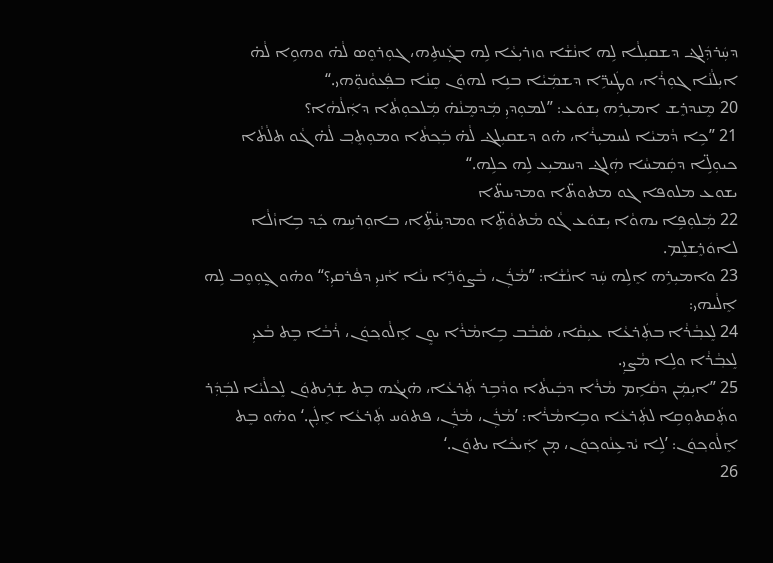ܕܚܲܪܕܲܠܔ ܕܫܩܝܼܠܵܐ ܠܹܗ ܐܢܵܫܵܐ ܘܙܪܝܼܥܵܐ ܠܹܗ ܒܓܲܢܬܹܗ، ܓܘܼܪܘܸܣ ܠܵܗ̇ ܘܗܘܹܐ ܠܵܗ̇ ܐܝܼܠܵܢܵܐ ܓܘܼܪܵܐ، ܘܛܲܝܪܹ̈ܐ ܕܫܡܲܝܵܐ ܒܢܹܐ ܠܗܘܿܢ ܩܸܢܵܐ ܒܦܲܥܘܵܢܘܼ̈ܗܝ.“
20 ܡܸܢܕܪܸܫ ܐܡܝܼܪܹܗ ܝܼܫܘܿܥ: ”ܠܡܘܼܕܝܼ ܡܲܕܡܸܢܵܗ̇ ܡܲܠܟܘܼܬܵܐ ܕܐܲܠܵܗܵܐ؟
21 ”ܟܹܐ ܕܵܡܝܵܐ ܠܚܡܝܼܪܵܐ، ܗ̇ܘ ܕܫܩܝܼܠܔ ܠܵܗ̇ ܒܲܟ݂ܬܵܐ ܘܡܘܼܬܸܒ݂ ܠܵܗ̇ ܓܵܘ ܬܠܵܬܵܐ ܟܝܘܼܠܹ̈ܐ ܕܩܲܡܚܵܐ ܗܲܠܔ ܕܚܡܝܼܥ ܠܹܗ ܟܠܹܗ.“
ܝܫܘܥ ܡܠܘܦܐ ܓܘ ܡܬܘܬ̈ܐ ܘܡܕܝܢܬ̈ܐ
22 ܡܲܠܘܼܦܹܐ ܝܗܘܵܐ ܝܼܫܘܿܥ ܓܵܘ ܡܵܬܘܵܬܹ̈ܐ ܘܡܕܝܼܢܵܬܹ̈ܐ، ܒܐܘܼܪܚܹܗ ܟܲܕ ܒܹܐܙܵܠܵܐ ܠܐܘܿܪܸܫܠܸܡ.
23 ܘܐܡܝܼܪܹܗ ܐܸܠܹܗ ܚܲܕ ܐܢܵܫܵܐ: ”ܡܵܪܲܢ، ܒܵܨܘܿܪܹ̈ܐ ܝܢܵܐ ܐܵܢܝܼ ܕܦܵܪܩܝܼ؟“ ܘܗ̇ܘ ܓ̰ܘܼܘܸܒ ܠܹܗ ܐܸܠܵܝܗܝ:
24 ܠܸܥܒ݂ܵܪܵܐ ܒܬܲܪܥܵܐ ܥܝܼܩܵܐ، ܣܵܒܵܒ ܒܹܐܡܵܪܵܐ ܝܘܸܢ ܐܸܠܵܘܟ݂ܘܿܢ، ܪܵܒܵܐ ܒܸܬ ܒܵܥܝܼ ܠܸܥܒ݂ܵܪܵܐ ܘܠܹܐ ܡܵܨܝܼ.
25 ”ܐܝܼܡܲܢ ܕܩܵܐܹܡ ܡܵܪܵܐ ܕܒܲܝܬܵܐ ܘܕܵܒܹܪ ܬܲܪܥܵܐ، ܗ̇ܝܓܵܗ ܒܸܬ ܫܲܪܹܝܬܘܿܢ ܠܸܟܠܵܝܵܐ ܠܒܲܕܲܪ ܘܬܲܩܬܘܼܩܹܐ ܠܬܲܪܥܵܐ ܘܒܹܐܡܵܪܵܐ: ’ܡܵܪܲܢ، ܡܵܪܲܢ، ܦܬܘܿܚ ܬܲܪܥܵܐ ܐܸܠܲܢ.‘ ܘܗ̇ܘ ܒܸܬ ܐܸܠܵܘܟ݂ܘܿܢ: ’ܠܹܐ ܝܵܕܥܹܢܵܘܟ݂ܘܿܢ، ܡ̣ܢ ܐܲܝܟܵܐ ܝܬܘܿܢ.‘
26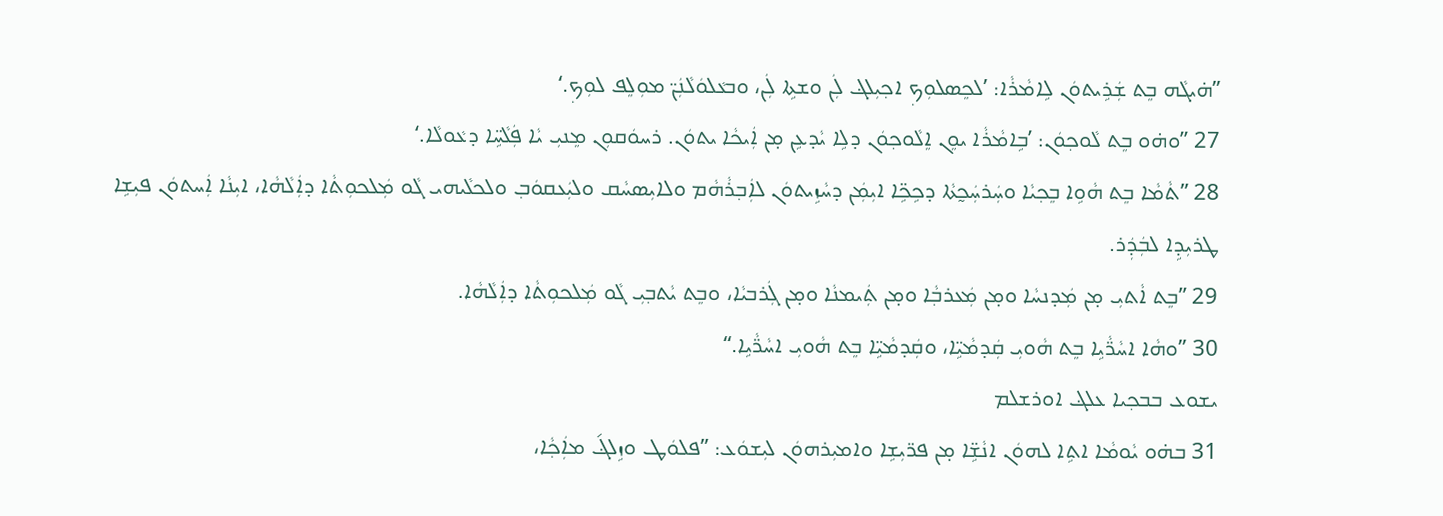”ܗ̇ܝܓܵܗ ܒܸܬ ܫܲܪܹܝܬܘܿܢ ܠܹܐܡܵܪܵܐ: ’ܠܟܸܣܠܘܼܟ݂ ܐܟ݂ܝܼܠܔ ܠܲܢ ܘܫܬܹܐ ܠܲܢ، ܘܒܥܵܠܘܿܠܵܢܲܢ̈ ܡܘܼܠܸܦ ܠܘܼܟ݂.‘
27 ”ܘܗ̇ܘ ܒܸܬ ܠܵܘܟ݂ܘܿܢ: ’ܒܹܐܡܵܪܵܐ ܝܘܸܢ ܐܸܠܵܘܟ݂ܘܿܢ ܕܠܹܐ ܝܵܕܥܹܢ ܡ̣ܢ ܐܲܝܟܵܐ ܝܬܘܿܢ. ܪܚܘܿܩܘܼܢ ܡܸܢܝܼ ܝܵܐ ܦܲܠܵܚܹ̈ܐ ܕܥܵܘܠܵܐ.‘
28 ”ܬܵܡܵܐ ܒܸܬ ܗܵܘܹܐ ܒܸܟ݂ܝܵܐ ܘܚܲܪܚܲܟ̰ܬܵܐ ܕܟܹܟܹ̈ܐ ܐܝܼܡܲܢ ܕܚܵܙܹܝܬܘܿܢ ܠܐܲܒ݂ܪܵܗܵܡ ܘܠܐܝܼܣܚܵܩ ܘܠܝܲܥܩܘܿܒ݂ ܘܠܟܠܵܝܗܝ ܓܵܘ ܡܲܠܟܘܼܬܵܐ ܕܐܲܠܵܗܵܐ، ܐܝܼܢܵܐ ܐܲܚܬܘܿܢ ܦܝܼܫܹܐ ܛܪܝܼܕܹܐ ܠܒܲܕܲܪ.
29 ”ܒܸܬ ܐܵܬܝܼ ܡ̣ܢ ܡܲܕܢܚܵܐ ܘܡ̣ܢ ܡܲܥܪܒ݂ܵܐ ܘܡ̣ܢ ܬܲܝܡܢܵܐ ܘܡ̣ܢ ܓܲܪܒܝܵܐ، ܘܒܸܬ ܝܵܬܒ݂ܝܼ ܓܵܘ ܡܲܠܟܘܼܬܵܐ ܕܐܲܠܵܗܵܐ.
30 ”ܘܗܵܐ ܐܚܵܪ̈ܵܝܹܐ ܒܸܬ ܗܵܘܝܼ ܩܲܕܡܵܝܹ̈ܐ، ܘܩܲܕܡܵܝܹ̈ܐ ܒܸܬ ܗܵܘܝܼ ܐܚܵܪ̈ܵܝܹܐ.“
ܝܫܘܥ ܒܒܟ݂ܝܐ ܥܠܔ ܐܘܪܫܠܡ
31 ܒܗ̇ܘ ܝܵܘܡܵܐ ܐܬܹܐ ܠܗܘܿܢ ܐܢܵܫܹ̈ܐ ܡ̣ܢ ܦܪ̈ܝܼܫܹܐ ܘܐܡܝܼܪܗܘܿܢ ܠܝܼܫܘܿܥ: ”ܦܠܘܿܛ ܘܙܹܠܔ݇ ܡܐܲܟ݂ܵܐ،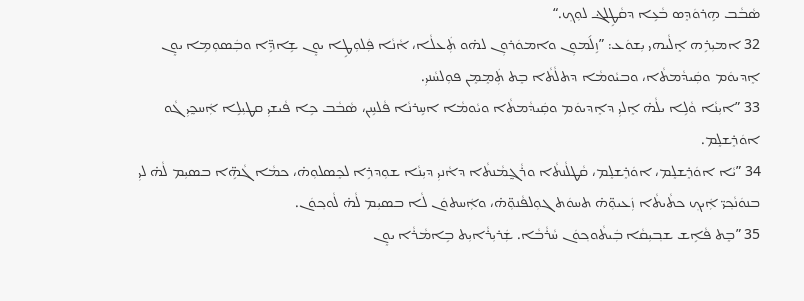ܣܵܒܵܒ ܗܹܪܘܿܕܸܣ ܒܵܥܹܐ ܕܩܵܛܹܠܔ ܠܘܼܟ݂.“
32 ܐܡܝܼܪܹܗ ܐܸܠܵܝܗܝ ܝܼܫܘܿܥ: ”ܙܹܠ݇ܡܘܼܢ ܘܐܡܘܿܪܘܼܢ ܠܗ̇ܘ ܬܲܥܠܵܐ، ܐܵܢܵܐ ܦܲܠܘܼܛܹܐ ܝܘܸܢ ܫܹܐܕܹ̈ܐ ܘܒܲܣܘܼܡܹܐ ܝܘܸܢ ܐܸܕܝܘܿܡ ܘܩܲܝܕܵܡܬܵܐ، ܘܒܝܵܘܡܵܐ ܕܬܠܵܬܵܐ ܒܸܬ ܬܲܡܸܡܸܢ ܦܘܼܠܚܵܢܝܼ.
33 ”ܐܝܼܢܵܐ ܘܵܠܹܐ ܝܠܵܗ̇ ܐܸܠܝܼ ܕܐܸܕܝܘܿܡ ܘܩܲܝܕܵܡܬܵܐ ܘܝܵܘܡܵܐ ܐܚܹܪܢܵܐ ܦܵܠܚܹܢ، ܣܵܒܵܒ ܟܹܐ ܦܵܝܫܝܼ ܩܛܝܼܠܹܐ ܐܲܚܟ̰ܝܼ ܓܵܘ ܐܘܿܪܸܫܠܸܡ.
34 ”ܝܵܐ ܐܘܿܪܸܫܠܸܡ، ܐܘܿܪܸܫܠܸܡ، ܩܵܛܠܵܢܬܵܐ ܘܪܵܓ̰ܡܵܢܬܵܐ ܕܐܵܢܝܼ ܕܝܼܢܵܐ ܫܘܼܕܪܹܐ ܠܟܸܣܠܘܼܗ̇، ܟܡܵܐ ܓܵܗܹ̈ܐ ܒܣܝܼܡ ܠܵܗ̇ ܠܝܼ ܒܢܘܿܢܵܟ݂ܝ̈ ܐܲܝܟ݂ ܟܬܵܝܬܵܐ ܙܲܥܝܘܼ̈ܗ̇ ܬܚܘܿܬ ܓܘܼܠܦܵܢܘܼ̈ܗ̇، ܘܐܲܚܬܘܿܢ ܠܵܐ ܒܣܝܼܡ ܠܵܗ̇ ܠܵܘܟ݂ܘܿܢ.
35 ”ܒܸܬ ܦܵܐܹܫ ܫܒ݂ܝܼܩܵܐ ܒܲܝܬܵܘܟ݂ܘܿܢ ܚܵܪܵܒܵܐ. ܫܲܪܝܼܪܵܐܝܼܬ ܒܹܐܡܵܪܵܐ ܝܘܸܢ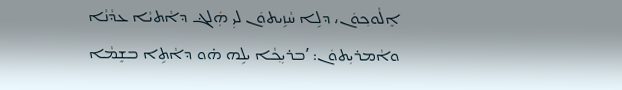ܐܸܠܵܘܟ݂ܘܿܢ، ܕܠܹܐ ܚܵܙܹܝܬܘܿܢ ܠܝܼ ܗܲܠܔ ܕܐܵܬܝܵܐ ܥܕܵܢܵܐ ܘܐܵܡܪܝܼܬܘܿܢ: ’ܒܪܝܼܟ݂ܵܐ ܝܠܹܗ ܗ̇ܘ ܕܐܵܬܹܐ ܒܫܸܡܵܐ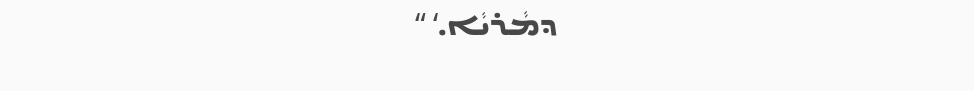ܕܡܵܪܝܵܐ.‘ “